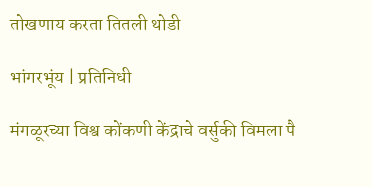तोखणाय करता तितली थोडी

भांगरभूंय | प्रतिनिधी

मंगळूरच्या विश्व कोंकणी केंद्राचे वर्सुकी विमला पै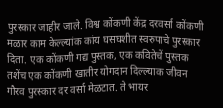पुरस्कार जाहीर जाले. विश्व कोंकणी केंद्र दरवर्सा कोंकणी मळार काम केल्ल्यांक कांय घसघशीत स्वरुपाचे पुरस्कार दिता. एक कोंकणी गद्य पुस्तक, एक कवितेचें पुस्तक तशेंच एक कोंकणी खातीर योगदान दिल्ल्याक जीवन गौरव पुरस्कार दर वर्सा मेळटात. ते भायर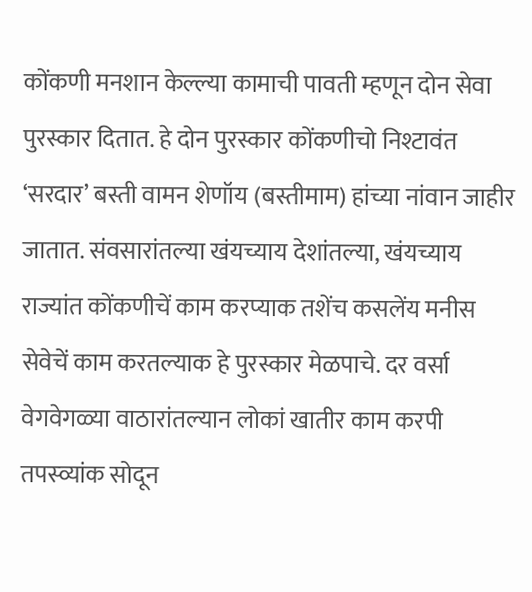कोंकणी मनशान केल्ल्या कामाची पावती म्हणून दोन सेवा पुरस्कार दितात. हे दोन पुरस्कार कोंकणीचो निश्टावंत ‘सरदार’ बस्ती वामन शेणॉय (बस्तीमाम) हांच्या नांवान जाहीर जातात. संवसारांतल्या खंयच्याय देशांतल्या, खंयच्याय राज्यांत कोंकणीचें काम करप्याक तशेंच कसलेंय मनीस सेवेचें काम करतल्याक हे पुरस्कार मेळपाचे. दर वर्सा वेगवेगळ्या वाठारांतल्यान लोकां खातीर काम करपी तपस्व्यांक सोदून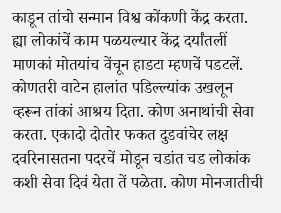काडून तांचो सन्मान विश्व कोंकणी केंद्र करता. ह्या लोकांचें काम पळयल्यार केंद्र दर्यांतलीं माणकां मोतयांच वेंचून हाडटा म्हणचें पडटलें. कोणतरी वाटेन हालांत पडिल्ल्यांक उखलून व्हरून तांकां आश्रय दिता. कोण अनाथांची सेवा करता. एकादो दोतोर फकत दुडवांचेर लक्ष दवरिनासतना पदरचें मोडून चडांत चड लोकांक कशी सेवा दिवं येता तें पळेता. कोण मोनजातीची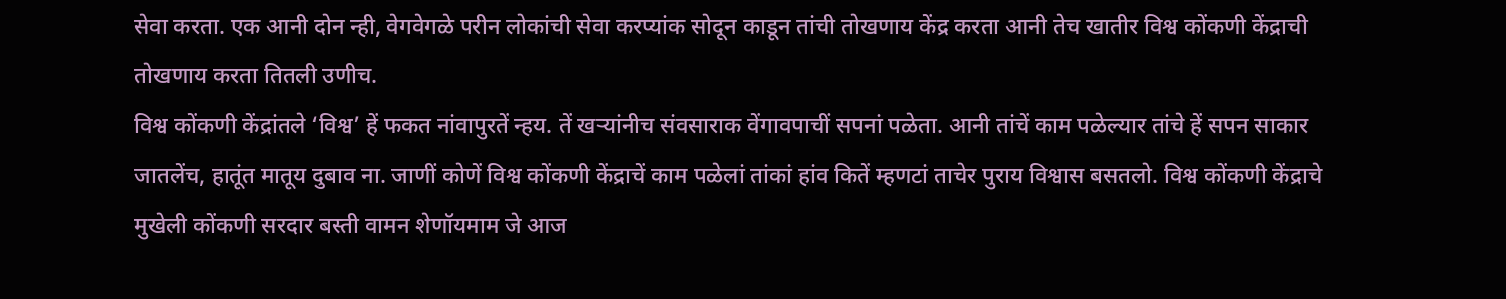सेवा करता. एक आनी दोन न्ही, वेगवेगळे परीन लोकांची सेवा करप्यांक सोदून काडून तांची तोखणाय केंद्र करता आनी तेच खातीर विश्व कोंकणी केंद्राची तोखणाय करता तितली उणीच.
विश्व कोंकणी केंद्रांतले ‘विश्व’ हें फकत नांवापुरतें न्हय. तें खर्‍यांनीच संवसाराक वेंगावपाचीं सपनां पळेता. आनी तांचें काम पळेल्यार तांचे हें सपन साकार जातलेंच, हातूंत मातूय दुबाव ना. जाणीं कोणें विश्व कोंकणी केंद्राचें काम पळेलां तांकां हांव कितें म्हणटां ताचेर पुराय विश्वास बसतलो. विश्व कोंकणी केंद्राचे मुखेली कोंकणी सरदार बस्ती वामन शेणॉयमाम जे आज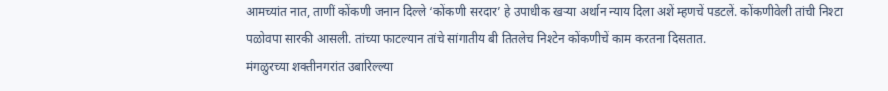आमच्यांत नात, ताणीं कोंकणी जनान दिल्ले ‘कोंकणी सरदार’ हे उपाधीक खर्‍या अर्थान न्याय दिला अशें म्हणचें पडटलें. कोंकणीवेली तांची निश्टा पळोवपा सारकी आसली. तांच्या फाटल्यान तांचे सांगातीय बी तितलेच निश्टेन कोंकणीचें काम करतना दिसतात.
मंगळुरच्या शक्तीनगरांत उबारिल्ल्या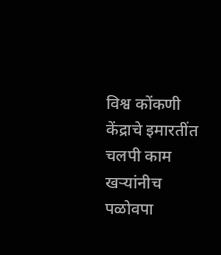विश्व कोंकणी केंद्राचे इमारतींत चलपी काम खर्‍यांनीच पळोवपा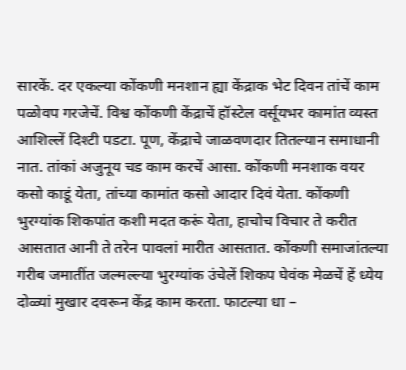सारकें. दर एकल्या कोंकणी मनशान ह्या केंद्राक भेट दिवन तांचें काम पळोवप गरजेचें. विश्व कोंकणी केंद्राचें हॉस्टेल वर्सूयभर कामांत व्यस्त आशिल्लें दिश्टी पडटा. पूण, केंद्राचे जाळवणदार तितल्यान समाधानी नात. तांकां अजुनूय चड काम करचें आसा. कोंकणी मनशाक वयर कसो काडूं येता, तांच्या कामांत कसो आदार दिवं येता. कोंकणी भुरग्यांक शिकपांत कशी मदत करूं येता, हाचोच विचार ते करीत आसतात आनी ते तरेन पावलां मारीत आसतात. कोंकणी समाजांतल्या गरीब जमातींत जल्मल्ल्या भुरग्यांक उंचेलें शिकप घेवंक मेळचें हें ध्येय दोळ्यां मुखार दवरून केंद्र काम करता. फाटल्या धा –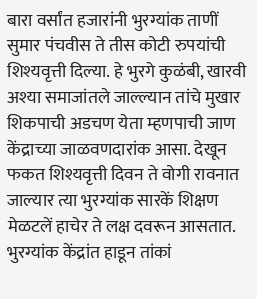बारा वर्सांत हजारांनी भुरग्यांक ताणीं सुमार पंचवीस ते तीस कोटी रुपयांची शिश्यवृत्ती दिल्या. हे भुरगे कुळंबी, खारवी अश्या समाजांतले जाल्ल्यान तांचे मुखार शिकपाची अडचण येता म्हणपाची जाण केंद्राच्या जाळवणदारांक आसा. देखून फकत शिश्यवृत्ती दिवन ते वोगी रावनात जाल्यार त्या भुरग्यांक सारकें शिक्षण मेळटलें हाचेर ते लक्ष दवरून आसतात. भुरग्यांक केंद्रांत हाडून तांकां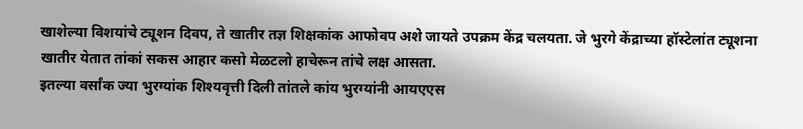खाशेल्या विशयांचे ट्यूशन दिवप, ते खातीर तज्ञ शिक्षकांक आफोवप अशे जायते उपक्रम केंद्र चलयता. जे भुरगे केंद्राच्या हॉस्टेलांत ट्यूशना खातीर येतात तांकां सकस आहार कसो मेळटलो हाचेरून तांचे लक्ष आसता.
इतल्या वर्सांक ज्या भुरग्यांक शिश्यवृत्ती दिली तांतले कांय भुरग्यांनी आयएएस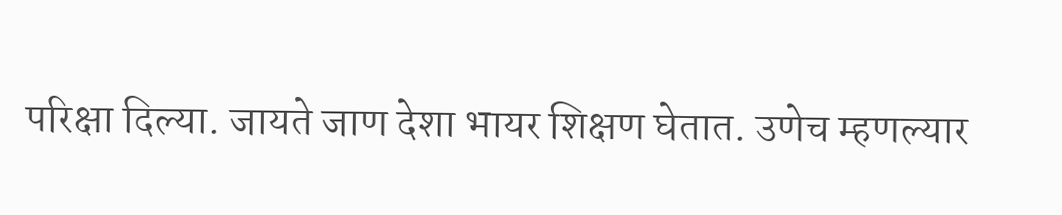परिक्षा दिल्या. जायते जाण देशा भायर शिक्षण घेतात. उणेच म्हणल्यार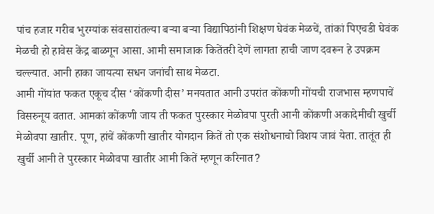पांच हजार गरीब भुरग्यांक संवसारांतल्या बर्‍या बर्‍या विद्यापिठांनी शिक्षण घेवंक मेळचें, तांकां पिएचडी घेवंक मेळची हो हावेस केंद्र बाळगून आसा. आमी समाजाक कितेंतरी देणें लागता हाची जाण दवरून हे उपक्रम चल्ल्यात. आनी हाका जायत्या सधन जनांची साथ मेळटा.
आमी गोंयांत फकत एकूच दीस ‘कोंकणी दीस’ मनयतात आनी उपरांत कोंकणी गोंयची राजभास म्हणपाचें विसरुनूय वतात. आमकां कोंकणी जाय ती फकत पुरस्कार मेळोवपा पुरती आनी कोंकणी अकादेमीची खुर्ची मेळोवपा खातीर. पूण, हांचें कोंकणी खातीर योगदान कितें तो एक संशोधनाचो विशय जावं येता. तातूंत ही खुर्ची आनी ते पुरस्कार मेळोवपा खातीर आमी कितें म्हणून करिनात?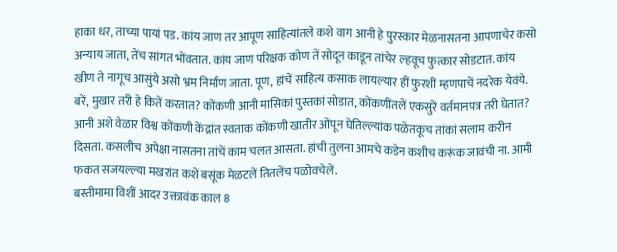हाका धर, ताच्या पायां पड. कांय जाण तर आपूण साहित्यांतले कशे वाग आनी हे पुरस्कार मेळनासतना आपणाचेर कसो अन्याय जाता, तेंच सांगत भोंवतात. कांय जाण परिक्षक कोण तें सोदून काडून तांचेर ल्हवूच फुत्कार सोडटात. कांय खीण ते नागूच आसुंये असो भ्रम निर्माण जाता. पूण, हांचें साहित्य कसाक लायल्यार हीं फुरशीं म्हणपाचें नदरेक येवंये. बरें, मुखार तरी हे कितें करतात? कोंकणी आनी मासिकां पुस्तकां सोडात, कोंकणींतलें एकसुरें वर्तमानपत्र तरी घेतात?
आनी अशे वेळार विश्व कोंकणी केंद्रांत स्वताक कोंकणी खातीर ओंपून घेतिल्ल्यांक पळेतकूच तांकां सलाम करीन दिसता. कसलीच अपेक्षा नासतना तांचें काम चलत आसता. हांची तुलना आमचे कडेन कशीच करूंक जावंची ना. आमी फकत सजयल्ल्या मखरांत कशें बसूंक मेळटलें तितलेंच पळोवचेलें.
बस्तीमामा विशीं आदर उक्तावंक काल 8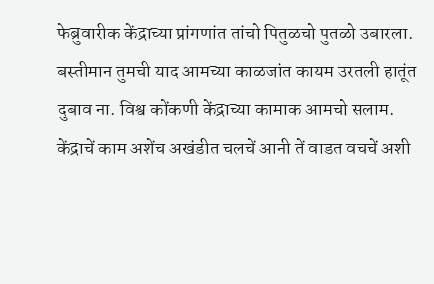फेब्रुवारीक केंद्राच्या प्रांगणांत तांचो पितुळचो पुतळो उबारला. बस्तीमान तुमची याद आमच्या काळजांत कायम उरतली हातूंत दुबाव ना. विश्व कोंकणी केंद्राच्या कामाक आमचो सलाम. केंद्राचें काम अशेंच अखंडीत चलचें आनी तें वाडत वचचें अशी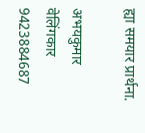ह्या समयार प्रार्थना.

अभयकुमार वेलिंगकार
9423884687